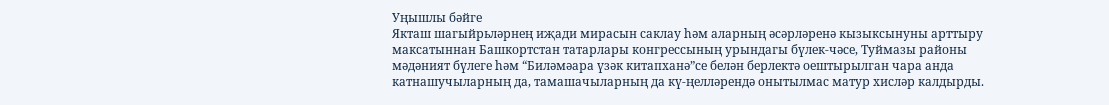Уңышлы бәйге
Якташ шагыйрьләрнең иҗади мирасын саклау һәм аларның әсәрләренә кызыксынуны арттыру максатыннан Башкортстан татарлары конгрессының урындагы бүлек-чәсе, Туймазы районы мәдәният бүлеге һәм “Биләмәара үзәк китапханә”се белән берлектә оештырылган чара анда катнашучыларның да, тамашачыларның да кү-ңелләрендә онытылмас матур хисләр калдырды.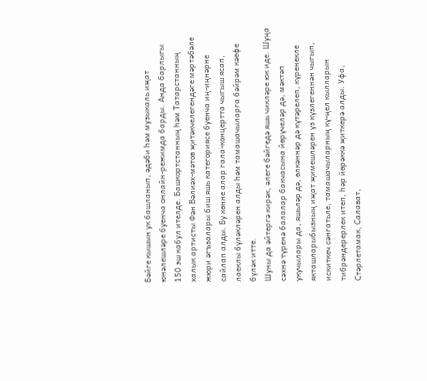Бәйге кышын ук башланып, әдәби һәм музыкаль иҗат юнәлешләре буенча онлайн-режимда барды. Анда барлыгы 150 эш кабул ителде. Башкортстанның һәм Татарстанның халык артисты Фән Вәлиәх-мәтов җитәкчелегендәге мәртәбәле жюри әгъзалары биш яшь категориясе буенча иң-иңнәрне сайлап алды. Бу көнне алар гала-концертта чыгыш ясап, лаеклы бүләкләрен алды һәм тамашачыларга бәйрәм кәефе бүләк итте.
Шуны да әйтергә кирәк, әлеге бәйгедә яшь чикләре юк иде. Шуңа сәхнә түренә балалар бакчасына йөрүчеләр дә, мәктәп укучылары да, яшьләр дә, өлкәннәр дә күтәрелеп, күренекле якташларыбызның иҗат җимешләрен үз күзлегеннән чыгып, искиткеч сәнгатьле, тамашачыларның кү-ңел кылларын тибрәндерерлек итеп, һәр йөрәккә җиткерә алды. Уфа, Стәрлетамак, Салават,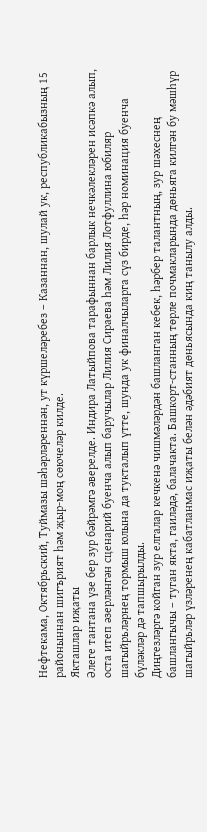Нефтекама, Октябрьский, Туймазы шәһәрләреннән, ут күршеләребез – Казаннан, шулай ук, республикабызның 15 районыннан шигърият һәм җыр-моң сөючеләр килде.
Якташлар иҗаты
Әлеге тантана үзе бер зур бәйрәмгә әверелде. Индира Латыйпова тарафыннан барлык нечкәлекләрен исәпкә алып, оста итеп әзерләнгән сценарий буенча алып баручылар Лилия Сираева һәм Лилия Лотфуллина юбиляр шагыйрьләрнең тормыш юлына да тукталып үтте, шунда ук финалчыларга сүз бирде, һәр номинация буенча бүләкләр дә тапшырылды.
Диңгезләргә койган зур елгалар кечкенә чишмәләрдән башланган кебек, һәрбер талантның, зур шәхеснең башлангычы – туган якта, гаиләдә, балачакта. Башкорт-станның төрле почмакларында дөньяга килгән бу мәшһүр шагыйрьләр үзләренең кабатланмас иҗаты белән әдәбият дөньясында киң танылу алды.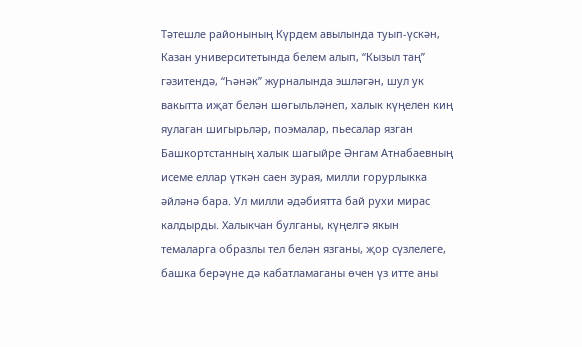Тәтешле районының Күрдем авылында туып-үскән, Казан университетында белем алып, “Кызыл таң” гәзитендә, “Һәнәк” журналында эшләгән, шул ук вакытта иҗат белән шөгыльләнеп, халык күңелен киң яулаган шигырьләр, поэмалар, пьесалар язган Башкортстанның халык шагыйре Әнгам Атнабаевның исеме еллар үткән саен зурая, милли горурлыкка әйләнә бара. Ул милли әдәбиятта бай рухи мирас калдырды. Халыкчан булганы, күңелгә якын темаларга образлы тел белән язганы, җор сүзлелеге, башка берәүне дә кабатламаганы өчен үз итте аны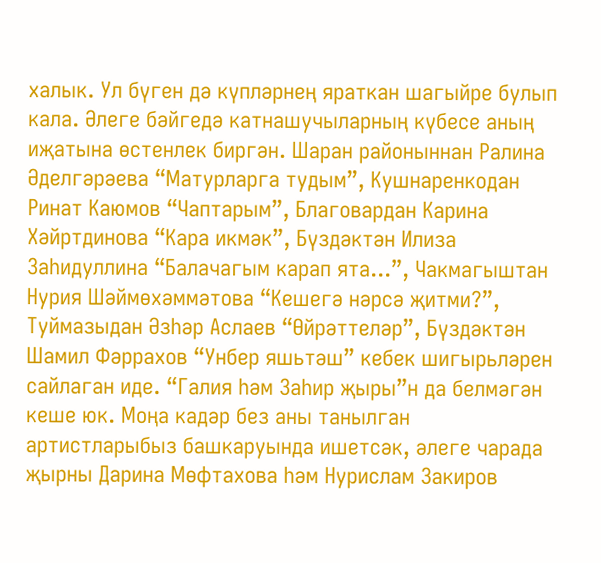халык. Ул бүген дә күпләрнең яраткан шагыйре булып кала. Әлеге бәйгедә катнашучыларның күбесе аның иҗатына өстенлек биргән. Шаран районыннан Ралина Әделгәрәева “Матурларга тудым”, Кушнаренкодан Ринат Каюмов “Чаптарым”, Благовардан Карина Хәйртдинова “Кара икмәк”, Бүздәктән Илиза Заһидуллина “Балачагым карап ята...”, Чакмагыштан Нурия Шәймөхәммәтова “Кешегә нәрсә җитми?”, Туймазыдан Әзһәр Аслаев “Өйрәттеләр”, Бүздәктән Шамил Фәррахов “Унбер яшьтәш” кебек шигырьләрен сайлаган иде. “Галия һәм Заһир җыры”н да белмәгән кеше юк. Моңа кадәр без аны танылган артистларыбыз башкаруында ишетсәк, әлеге чарада җырны Дарина Мөфтахова һәм Нурислам Закиров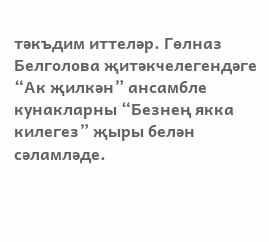тәкъдим иттеләр. Гөлназ Белголова җитәкчелегендәге “Ак җилкән” ансамбле кунакларны “Безнең якка килегез” җыры белән сәламләде.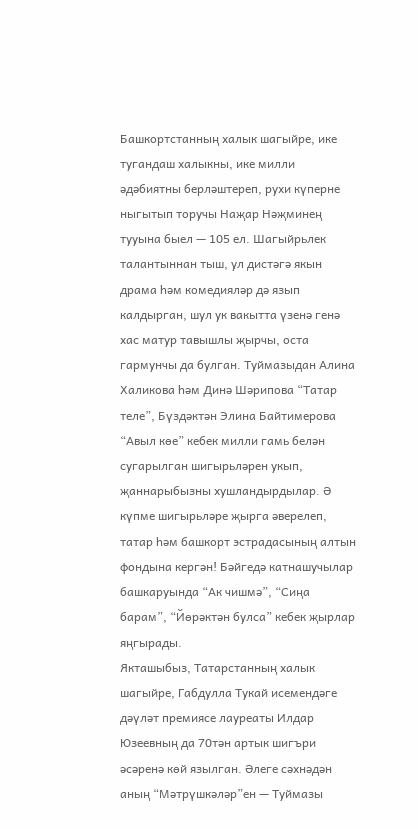Башкортстанның халык шагыйре, ике тугандаш халыкны, ике милли әдәбиятны берләштереп, рухи күперне ныгытып торучы Наҗар Нәҗминең тууына быел — 105 ел. Шагыйрьлек талантыннан тыш, ул дистәгә якын драма һәм комедияләр дә язып калдырган, шул ук вакытта үзенә генә хас матур тавышлы җырчы, оста гармунчы да булган. Туймазыдан Алина Халикова һәм Динә Шәрипова “Татар теле”, Бүздәктән Элина Байтимерова “Авыл көе” кебек милли гамь белән сугарылган шигырьләрен укып, җаннарыбызны хушландырдылар. Ә күпме шигырьләре җырга әверелеп, татар һәм башкорт эстрадасының алтын фондына кергән! Бәйгедә катнашучылар башкаруында “Ак чишмә”, “Сиңа барам”, “Йөрәктән булса” кебек җырлар яңгырады.
Якташыбыз, Татарстанның халык шагыйре, Габдулла Тукай исемендәге дәүләт премиясе лауреаты Илдар Юзеевның да 70тән артык шигъри әсәренә көй язылган. Әлеге сәхнәдән аның “Мәтрүшкәләр”ен — Туймазы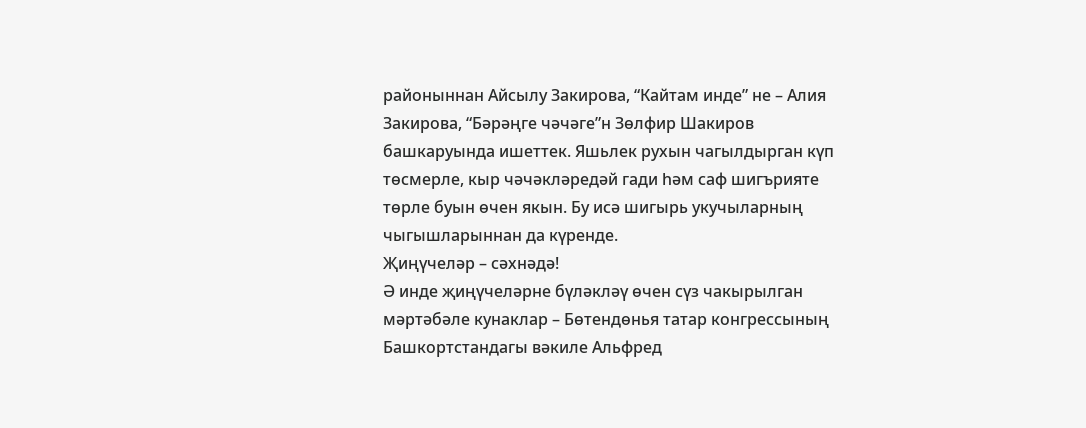районыннан Айсылу Закирова, “Кайтам инде” не – Алия Закирова, “Бәрәңге чәчәге”н Зөлфир Шакиров башкаруында ишеттек. Яшьлек рухын чагылдырган күп төсмерле, кыр чәчәкләредәй гади һәм саф шигърияте төрле буын өчен якын. Бу исә шигырь укучыларның чыгышларыннан да күренде.
Җиңүчеләр – сәхнәдә!
Ә инде җиңүчеләрне бүләкләү өчен сүз чакырылган мәртәбәле кунаклар – Бөтендөнья татар конгрессының Башкортстандагы вәкиле Альфред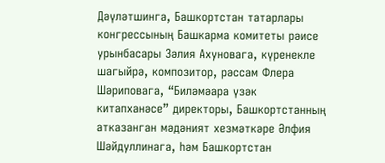Дәүләтшинга, Башкортстан татарлары конгрессының Башкарма комитеты рәисе урынбасары Зәлия Ахуновага, күренекле шагыйрә, композитор, рәссам Флера Шәриповага, “Биләмәара үзәк китапханәсе” директоры, Башкортстанның атказанган мәдәният хезмәткәре Әлфия Шәйдуллинага, һәм Башкортстан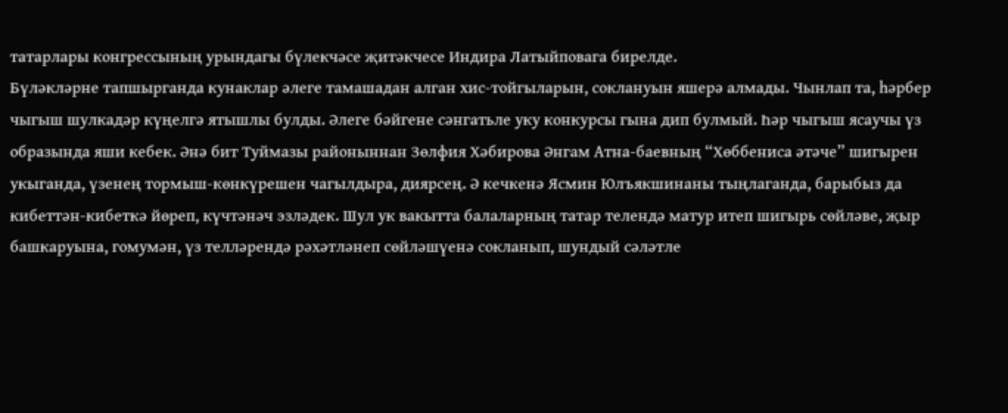татарлары конгрессының урындагы бүлекчәсе җитәкчесе Индира Латыйповага бирелде.
Бүләкләрне тапшырганда кунаклар әлеге тамашадан алган хис-тойгыларын, соклануын яшерә алмады. Чынлап та, һәрбер чыгыш шулкадәр күңелгә ятышлы булды. Әлеге бәйгене сәнгатьле уку конкурсы гына дип булмый. Һәр чыгыш ясаучы үз образында яши кебек. Әнә бит Туймазы районыннан Зөлфия Хәбирова Әнгам Атна-баевның “Хөббениса әтәче” шигырен укыганда, үзенең тормыш-көнкүрешен чагылдыра, диярсең. Ә кечкенә Ясмин Юлъякшинаны тыңлаганда, барыбыз да кибеттән-кибеткә йөреп, күчтәнәч эзләдек. Шул ук вакытта балаларның татар телендә матур итеп шигырь сөйләве, җыр башкаруына, гомумән, үз телләрендә рәхәтләнеп сөйләшүенә сокланып, шундый сәләтле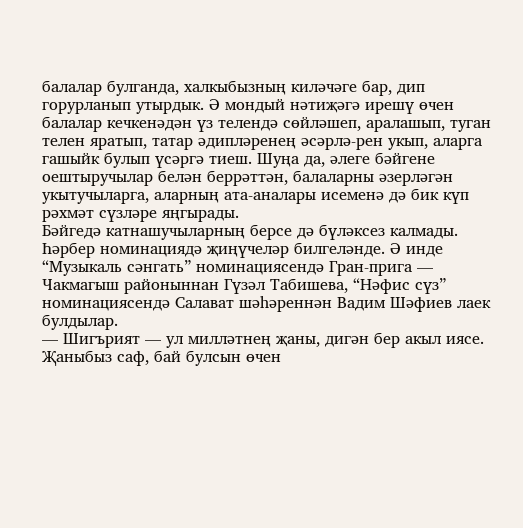балалар булганда, халкыбызның киләчәге бар, дип горурланып утырдык. Ә мондый нәтиҗәгә ирешү өчен балалар кечкенәдән үз телендә сөйләшеп, аралашып, туган телен яратып, татар әдипләренең әсәрлә-рен укып, аларга гашыйк булып үсәргә тиеш. Шуңа да, әлеге бәйгене оештыручылар белән беррәттән, балаларны әзерләгән укытучыларга, аларның ата-аналары исеменә дә бик күп рәхмәт сүзләре яңгырады.
Бәйгедә катнашучыларның берсе дә бүләксез калмады. Һәрбер номинациядә җиңүчеләр билгеләнде. Ә инде “Музыкаль сәнгать” номинациясендә Гран-прига — Чакмагыш районыннан Гүзәл Табишева, “Нәфис сүз” номинациясендә Салават шәһәреннән Вадим Шәфиев лаек булдылар.
— Шигърият — ул милләтнең җаны, дигән бер акыл иясе. Җаныбыз саф, бай булсын өчен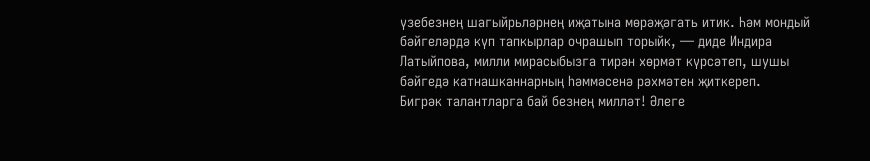үзебезнең шагыйрьләрнең иҗатына мөрәҗәгать итик. Һәм мондый бәйгеләрдә күп тапкырлар очрашып торыйк, — диде Индира Латыйпова, милли мирасыбызга тирән хөрмәт күрсәтеп, шушы бәйгедә катнашканнарның һәммәсенә рәхмәтен җиткереп.
Бигрәк талантларга бай безнең милләт! Әлеге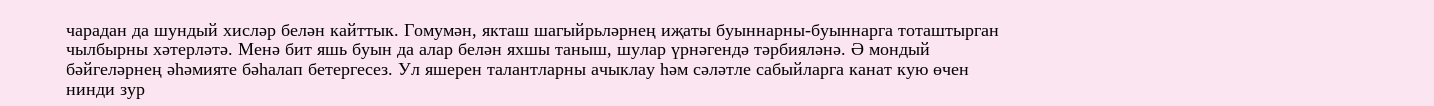чарадан да шундый хисләр белән кайттык. Гомумән, якташ шагыйрьләрнең иҗаты буыннарны-буыннарга тоташтырган чылбырны хәтерләтә. Менә бит яшь буын да алар белән яхшы таныш, шулар үрнәгендә тәрбияләнә. Ә мондый бәйгеләрнең әһәмияте бәһалап бетергесез. Ул яшерен талантларны ачыклау һәм сәләтле сабыйларга канат кую өчен нинди зур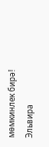мөмкинлек бирә!
Эльвира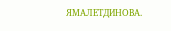ЯМАЛЕТДИНОВА.